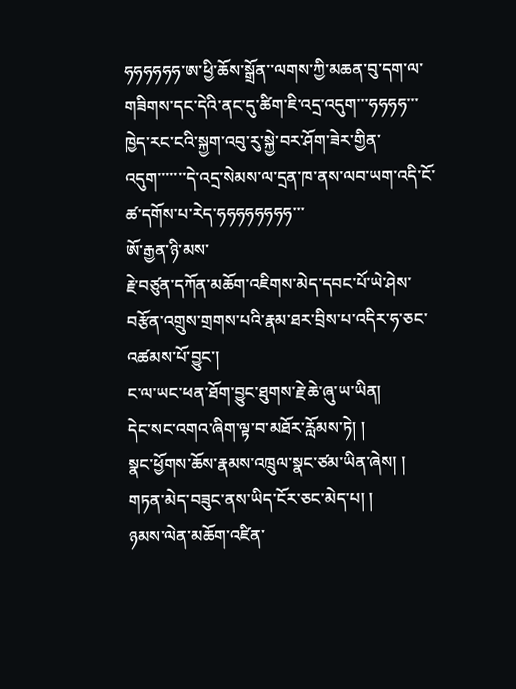ཧཧཧཧཧཧ་ཨ་ཕྱི་ཆོས་སྒྲོན་་ལགས་ཀྱི་མཆན་བུ་དག་ལ་གཟིགས་དང་དེའི་ནང་དུ་ཚིག་ཇི་འདྲ་འདུག་་་ཧཧཧཧ་་་ཁྱེད་རང་ངའི་སྐྱག་འབུ་རུ་སྐྱེ་བར་ཤོག་ཟེར་གྱིན་འདུག་་་་་་་དེ་འདྲ་སེམས་ལ་དྲན་ཁ་ནས་ལབ་ཡག་འདི་ངོ་ཚ་དགོས་པ་རེད་ཧཧཧཧཧཧཧཧ་་་
ཨོ་རྒྱན་ཉི་མས་
རྗེ་བཙུན་དཀོན་མཆོག་འཇིགས་མེད་དབང་པོ་ཡེ་ཤེས་བརྩོན་འགྲུས་གྲགས་པའི་རྣམ་ཐར་བྲིས་པ་འདིར་ཧ་ཅང་འཚམས་པོ་བྱུང་།
ང་ལ་ཡང་ཕན་ཐོག་བྱུང་ཐུགས་རྗེ་ཆེ་ཞུ་ཡ་ཡིན།
དེང་སང་འགའ་ཞིག་ལྟ་བ་མཐོར་རློམས་ཏེ། །
སྣང་ཕྱོགས་ཆོས་རྣམས་འཁྲུལ་སྣང་ཙམ་ཡིན་ཞེས། །
གཏན་མེད་བཟུང་ནས་ཡིད་ངོར་ཅང་མེད་པ། །
ཉམས་ལེན་མཆོག་འཛིན་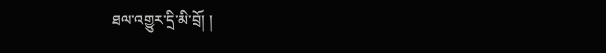ཐལ་འགྱུར་དྲི་མི་བྲོ། །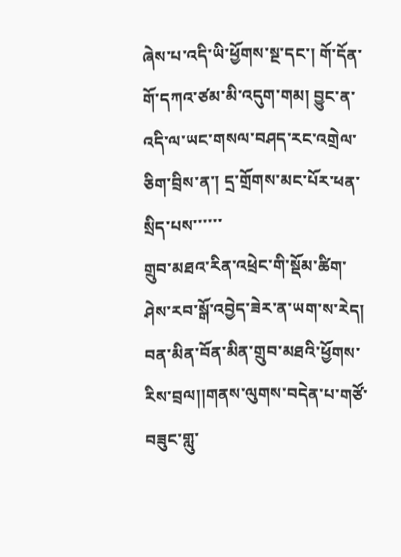ཞེས་པ་འདི་ཡི་ཕྱོགས་སྔ་དང་། གོ་དོན་གོ་དཀའ་ཙམ་མི་འདུག་གམ། བྱུང་ན་འདི་ལ་ཡང་གསལ་བཤད་རང་འགྲེལ་ཅིག་བྲིས་ན་། དྲ་གྲོགས་མང་པོར་ཕན་སྲིད་པས་་་་་་
གྲུབ་མཐའ་རིན་འཕྲེང་གི་སྡོམ་ཚིག་ཤེས་རབ་སྒོ་འབྱེད་ཟེར་ན་ཡག་ས་རེད། བན་མིན་བོན་མིན་གྲུབ་མཐའི་ཕྱོགས་རིས་བྲལ།།གནས་ལུགས་བདེན་པ་གཙོ་བཟུང་གླུ་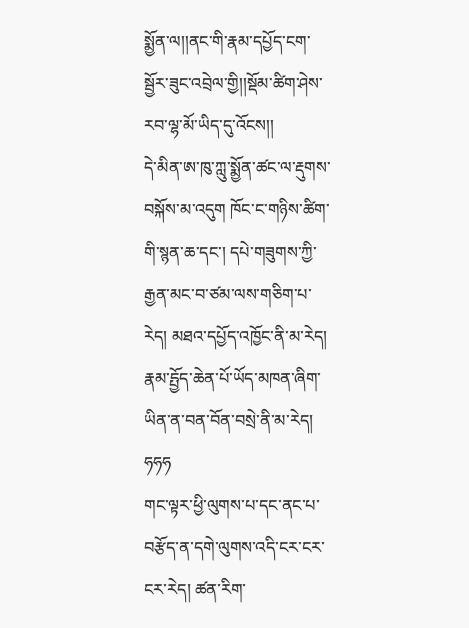སྨྱོན་ལ།།ནང་གི་རྣམ་དཔྱོད་ངག་སྦྱོར་ཟུང་འབྲེལ་གྱི།།སྡོམ་ཚིག་ཤེས་རབ་ལྷ་མོ་ཡིད་དུ་འོངས།།
དེ་མིན་ཨ་ཁུ་ཀླུ་སྨྱོན་ཚང་ལ་རྡུགས་བསྐོས་མ་འདུག ཁོང་ང་གཉིས་ཚིག་གི་སྙན་ཆ་དང་། དཔེ་གཟུགས་ཀྱི་རྒྱན་མང་བ་ཙམ་ལས་གཅིག་པ་རེད། མཐའ་དཔྱོད་འཁྱོང་ནི་མ་རེད། རྣམ་དྤྱོད་ཆེན་པོ་ཡོད་མཁན་ཞིག་ཡིན་ན་བན་བོན་བསྲེ་ནི་མ་རེད། ཧཧཧ
གང་ལྟར་ཕྱི་ལུགས་པ་དང་ནང་པ་བརྩོད་ན་དགེ་ལུགས་འདི་ངར་ངར་ངར་རེད། ཚན་རིག་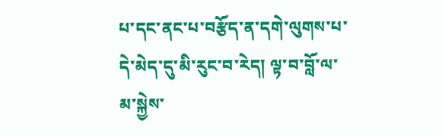པ་དང་ནང་པ་བརྩོད་ན་དགེ་ལུགས་པ་དེ་མེད་དུ་མི་རུང་བ་རེད། ལྟ་བ་བློ་ལ་མ་སྐྱེས་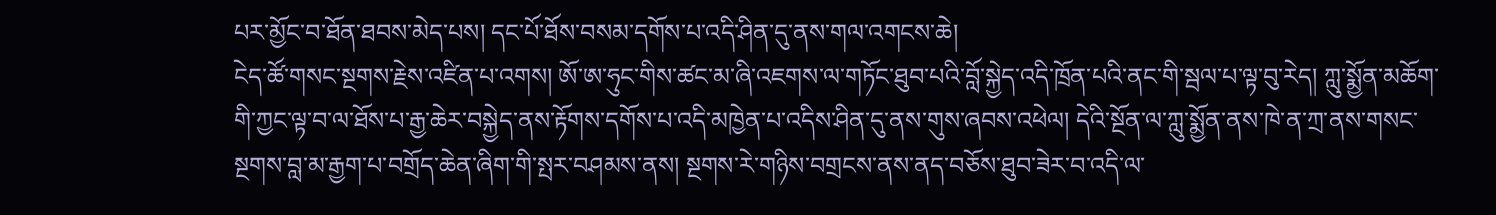པར་མྱོང་བ་ཐོན་ཐབས་མེད་པས། དང་པོ་ཐོས་བསམ་དགོས་པ་འདི་ཤིན་དུ་ནས་གལ་འགངས་ཆེ།
ངེད་ཚོ་གསང་སྔགས་རྗེས་འཛིན་པ་འགས། ཨོ་ཨ་ཧུང་གིས་ཚང་མ་ཞི་འཇགས་ལ་གཏོང་ཐུབ་པའི་བློ་སྐྱེད་འདི་ཁྲོན་པའི་ནང་གི་སྦལ་པ་ལྟ་བུ་རེད། ཀླུ་སྨྱོན་མཆོག་གི་ཀྱང་ལྟ་བ་ལ་ཐོས་པ་རྒྱ་ཆེར་བསྐྱེད་ནས་རྟོགས་དགོས་པ་འདི་མཁྱེན་པ་འདིས་ཤིན་དུ་ནས་གུས་ཞབས་འཕེལ། དེའི་སྔོན་ལ་ཀླུ་སྨྱོན་ནས་ཁེ་ན་ཀྲ་ནས་གསང་སྔགས་བླ་མ་རྒྱག་པ་བགྲོད་ཆེན་ཞིག་གི་སྤར་བཤམས་ནས། སྔགས་རེ་གཉིས་བགྲངས་ནས་ནད་བཅོས་ཐུབ་ཟེར་བ་འདི་ལ་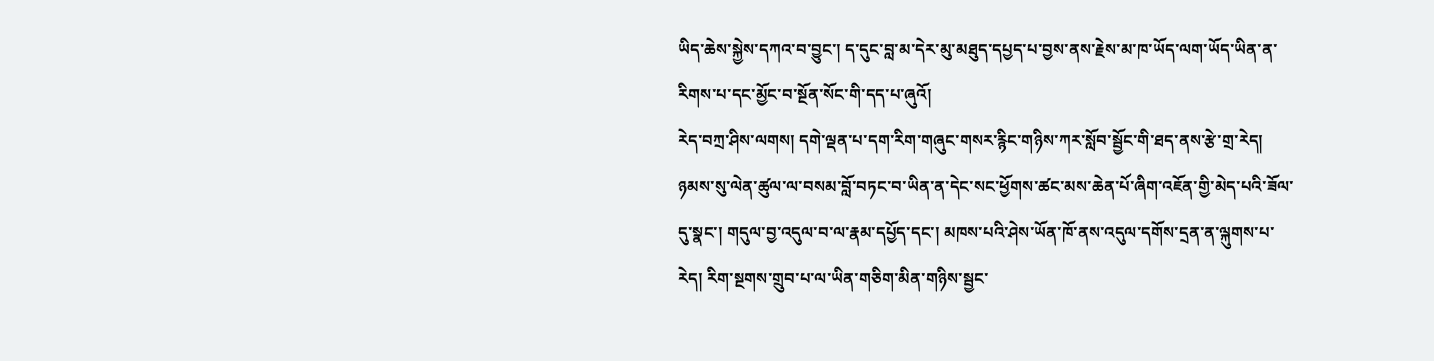ཡིད་ཆེས་སྐྱེས་དཀའ་བ་བྱུང་། ད་དུང་བླ་མ་དེར་མུ་མཐུད་དཔྱད་པ་བྱས་ནས་རྗེས་མ་ཁ་ཡོད་ལག་ཡོད་ཡིན་ན་རིགས་པ་དང་མྱོང་བ་སྔོན་སོང་གི་དད་པ་ཞུའོ།
རེད་བཀྲ་ཤིས་ལགས། དགེ་ལྡན་པ་དག་རིག་གཞུང་གསར་རྙིང་གཉིས་ཀར་སློབ་སྦྱོང་གི་ཐད་ནས་རྩེ་གྲ་རེད། ཉམས་སུ་ལེན་ཚུལ་ལ་བསམ་བློ་བཏང་བ་ཡིན་ན་དེང་སང་ཕྱོགས་ཚང་མས་ཆེན་པོ་ཞིག་འཇོན་གྱི་མེད་པའི་ཟོལ་དུ་སྣང་། གདུལ་བྱ་འདུལ་བ་ལ་རྣམ་དཔྱོད་དང་། མཁས་པའི་ཤེས་ཡོན་ཁོ་ནས་འདུལ་དགོས་དྲན་ན་ལྐུགས་པ་རེད། རིག་སྔགས་གྲུབ་པ་ལ་ཡིན་གཅིག་མིན་གཉིས་སྦྱང་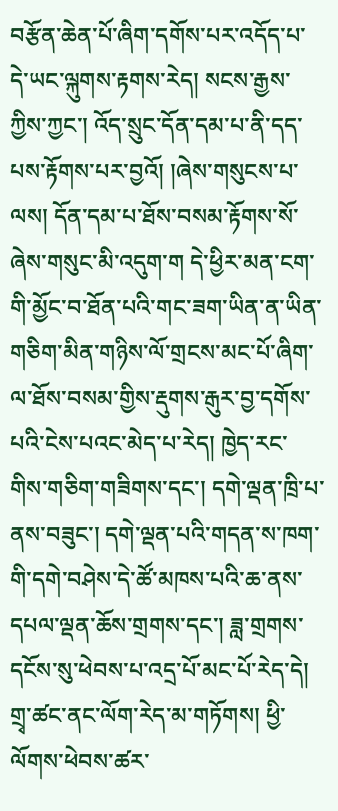བརྩོན་ཆེན་པོ་ཞིག་དགོས་པར་འདོད་པ་དེ་ཡང་ལྐུགས་རྟགས་རེད། སངས་རྒྱས་ཀྱིས་ཀྱང་། འོད་སྲུང་དོན་དམ་པ་ནི་དད་པས་རྟོགས་པར་བྱའོ། །ཞེས་གསུངས་པ་ལས། དོན་དམ་པ་ཐོས་བསམ་རྟོགས་སོ་ཞེས་གསུང་མི་འདུག་ག དེ་ཕྱིར་མན་ངག་གི་མྱོང་བ་ཐོན་པའི་གང་ཟག་ཡིན་ན་ཡིན་གཅིག་མིན་གཉིས་ལོ་གྲངས་མང་པོ་ཞིག་ལ་ཐོས་བསམ་གྱིས་རྡུགས་རྒུར་བྱ་དགོས་པའི་ངེས་པའང་མེད་པ་རེད། ཁྱེད་རང་གིས་གཅིག་གཟིགས་དང་། དགེ་ལྡན་ཁྲི་པ་ནས་བཟུང་། དགེ་ལྡན་པའི་གདན་ས་ཁག་གི་དགེ་བཤེས་དེ་ཚོ་མཁས་པའི་ཆ་ནས་དཔལ་ལྡན་ཆོས་གྲགས་དང་། ཟླ་གྲགས་དངོས་སུ་ཕེབས་པ་འདྲ་པོ་མང་པོ་རེད་དེ། གྲྭ་ཚང་ནང་ལོག་རེད་མ་གཏོགས། ཕྱི་ལོགས་ཕེབས་ཚར་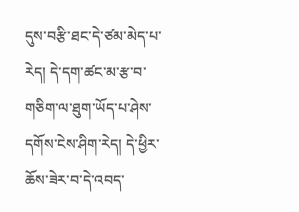དུས་བརྩི་ཐང་དེ་ཙམ་མེད་པ་རེད། དེ་དག་ཚང་མ་རྩ་བ་གཅིག་ལ་ཐུག་ཡོད་པ་ཤེས་དགོས་ངེས་ཤིག་རེད། དེ་ཕྱིར་ཆོས་ཟེར་བ་དེ་འབད་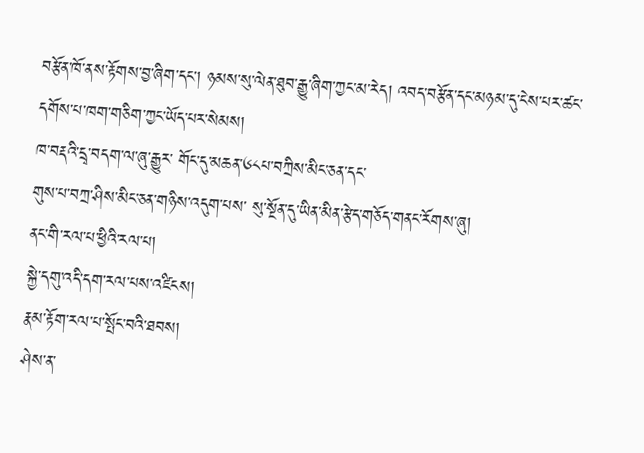བརྩོན་ཁོ་ནས་རྟོགས་བྱ་ཞིག་དང་། ཉམས་སུ་ལེན་ཐུབ་རྒྱུ་ཞིག་ཀྱང་མ་རེད། འབད་བརྩོན་དང་མཉམ་དུ་ངེས་པར་ཚང་དགོས་པ་ཁག་གཅིག་ཀྱང་ཡོད་པར་སེམས།
ཁ་བརྡའི་དྲྭ་བདག་ལ་ཞུ་རྒྱུར་ གོང་དུ་མཆན་༦༨པ་བཀྲིས་མིང་ཅན་དང་
གུས་པ་བཀྲ་ཤིས་མིང་ཅན་གཉིས་འདུག་པས་ སུ་སྔོན་དུ་ཡིན་མིན་རྩེད་གཅོད་གནང་རོགས་ཞུ།
ནང་གི་རལ་པ་ཕྱིའི་རལ་པ།
སྐྱེ་དགུ་འདི་དག་རལ་པས་འཛིངས།
རྣམ་རྟོག་རལ་པ་སྤོང་བའི་ཐབས།
ཤེས་ན་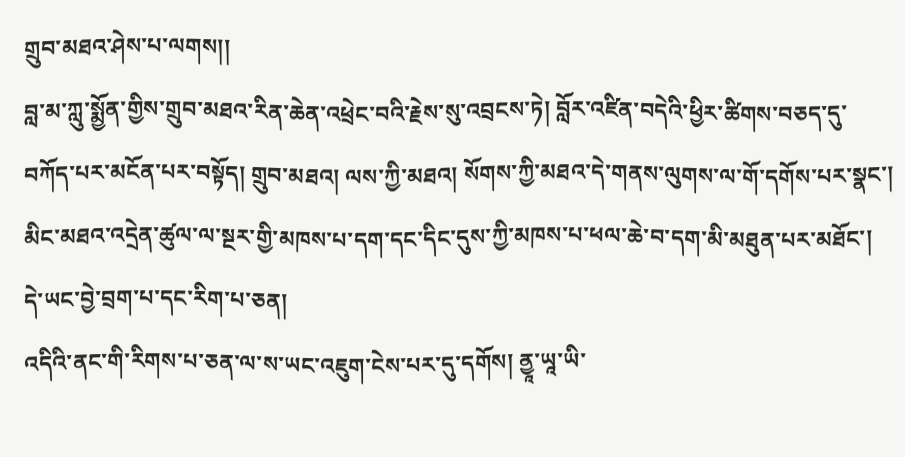གྲུབ་མཐའ་ཤེས་པ་ལགས།།
བླ་མ་ཀླུ་སྨྱོན་གྱིས་གྲུབ་མཐའ་རིན་ཆེན་འཕྲེང་བའི་རྗེས་སུ་འབྲངས་ཏེ། བློར་འཛིན་བདེའི་ཕྱིར་ཚིགས་བཅད་དུ་བཀོད་པར་མངོན་པར་བསྟོད། གྲུབ་མཐའ། ལས་ཀྱི་མཐའ། སོགས་ཀྱི་མཐའ་དེ་གནས་ལུགས་ལ་གོ་དགོས་པར་སྣང་། མིང་མཐའ་འདྲེན་ཚུལ་ལ་སྔར་གྱི་མཁས་པ་དག་དང་དིང་དུས་ཀྱི་མཁས་པ་ཕལ་ཆེ་བ་དག་མི་མཐུན་པར་མཐོང་།
དེ་ཡང་བྱེ་བྲག་པ་དང་རིག་པ་ཅན།
འདིའི་ནང་གི་རིགས་པ་ཅན་ལ་ས་ཡང་འཇུག་ངེས་པར་དུ་དགོས། ནྱཱ་ཡཱ་ཡི་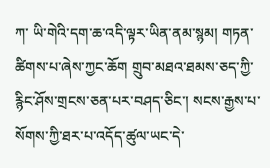ཀ་ ཡི་གེའི་དག་ཆ་འདི་ལྟར་ཡིན་ནམ་སྙམ། གཏན་ཚིགས་པ་ཞེས་ཀྱང་ཆོག གྲུབ་མཐའ་ཐམས་ཅད་ཀྱི་རྙིང་ཤོས་གྲངས་ཅན་པར་བཤད་ཅིང་། སངས་རྒྱས་པ་སོགས་ཀྱི་ཐར་པ་འདོད་ཚུལ་ཡང་དེ་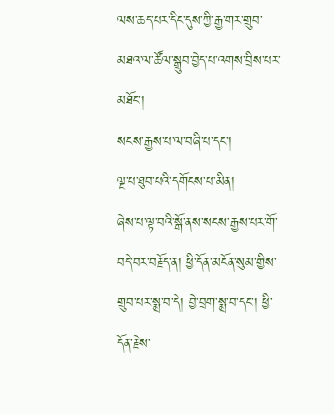ལས་ཆད་པར་དིང་དུས་ཀྱི་རྒྱ་གར་གྲུབ་མཐའ་ལ་ཚོལ་སྒྲུབ་བྱེད་པ་འགས་བྲིས་པར་མཐོང་།
སངས་རྒྱས་པ་ལ་བཞི་པ་དང་།
ལྔ་པ་ཐུབ་པའི་དགོངས་པ་མིན།
ཞེས་པ་ལྟ་བའི་སྒོ་ནས་སངས་རྒྱས་པར་གོ་བདེ་བར་བརྗོད་ན། ཕྱི་དོན་མངོན་སུམ་གྱིས་གྲུབ་པར་སྨྲ་བ་དེ། བྱེ་བྲག་སྨྲ་བ་དང་། ཕྱི་དོན་རྗེས་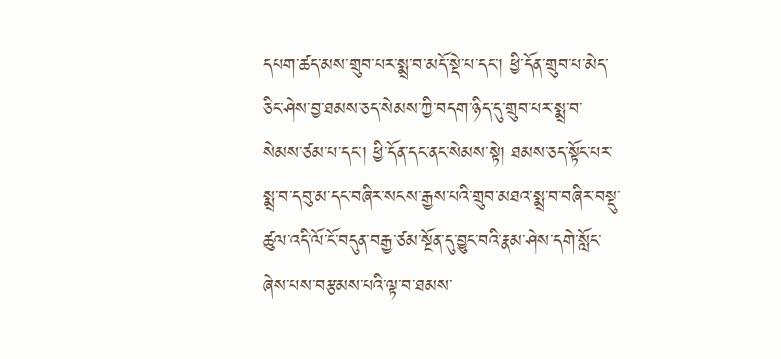དཔག་ཚད་མས་གྲུབ་པར་སྨྲ་བ་མདོ་སྡེ་པ་དང་། ཕྱི་དོན་གྲུབ་པ་མེད་ཅིང་ཤེས་བྱ་ཐམས་ཅད་སེམས་ཀྱི་བདག་ཉིད་དུ་གྲུབ་པར་སྨྲ་བ་སེམས་ཙམ་པ་དང་། ཕྱི་དོན་དང་ནང་སེམས་སྟེ། ཐམས་ཅད་སྟོང་པར་སྨྲ་བ་དབུ་མ་དང་བཞིར་སངས་རྒྱས་པའི་གྲུབ་མཐའ་སྨྲ་བ་བཞིར་བསྡུ་ཚུལ་འདི་ལོ་ངོ་བདུན་བརྒྱ་ཙམ་སྔོན་དུ་བྱུང་བའི་རྣམ་ཤེས་དགེ་སློང་ཞེས་པས་བརྩམས་པའི་ལྟ་བ་ཐམས་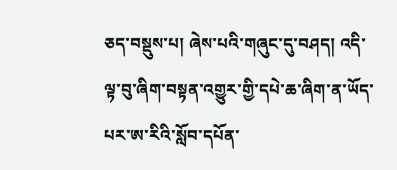ཅད་བསྡུས་པ། ཞེས་པའི་གཞུང་དུ་བཤད། འདི་ལྟ་བུ་ཞིག་བསྟན་འགྱུར་གྱི་དཔེ་ཆ་ཞིག་ན་ཡོད་པར་ཨ་རིའི་སློབ་དཔོན་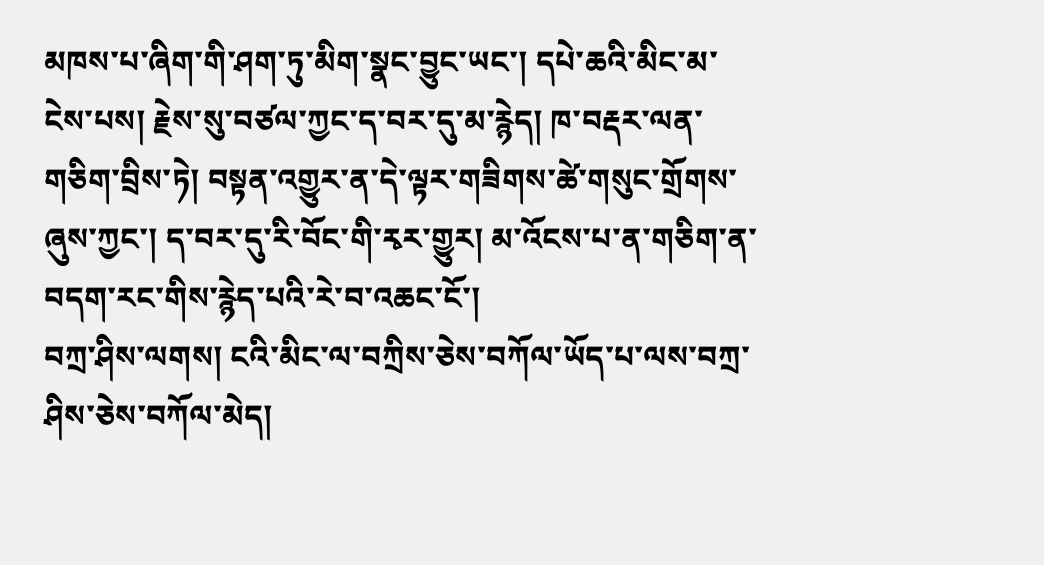མཁས་པ་ཞིག་གི་ཤག་ཏུ་མིག་སྣང་བྱུང་ཡང་། དཔེ་ཆའི་མིང་མ་ངེས་པས། རྗེས་སུ་བཙལ་ཀྱང་ད་བར་དུ་མ་རྙེད། ཁ་བརྡར་ལན་གཅིག་བྲིས་ཏེ། བསྟན་འགྱུར་ན་དེ་ལྟར་གཟིགས་ཚེ་གསུང་གྲོགས་ཞུས་ཀྱང་། ད་བར་དུ་རི་བོང་གི་རྭར་གྱུར། མ་འོངས་པ་ན་གཅིག་ན་བདག་རང་གིས་རྙེད་པའི་རེ་བ་འཆང་ངོ་།
བཀྲ་ཤིས་ལགས། ངའི་མིང་ལ་བཀྲིས་ཅེས་བཀོལ་ཡོད་པ་ལས་བཀྲ་ཤིས་ཅེས་བཀོལ་མེད།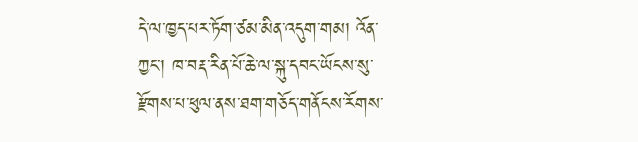དེ་ལ་ཁྱད་པར་ཏོག་ཙམ་མིན་འདུག་གམ། འོན་ཀྱང་། ཁ་བརྡ་རིན་པོ་ཆེ་ལ་སྐུ་དབང་ཡོངས་སུ་རྫོགས་པ་ཕུལ་ནས་ཐག་གཅོད་གནོངས་རོགས་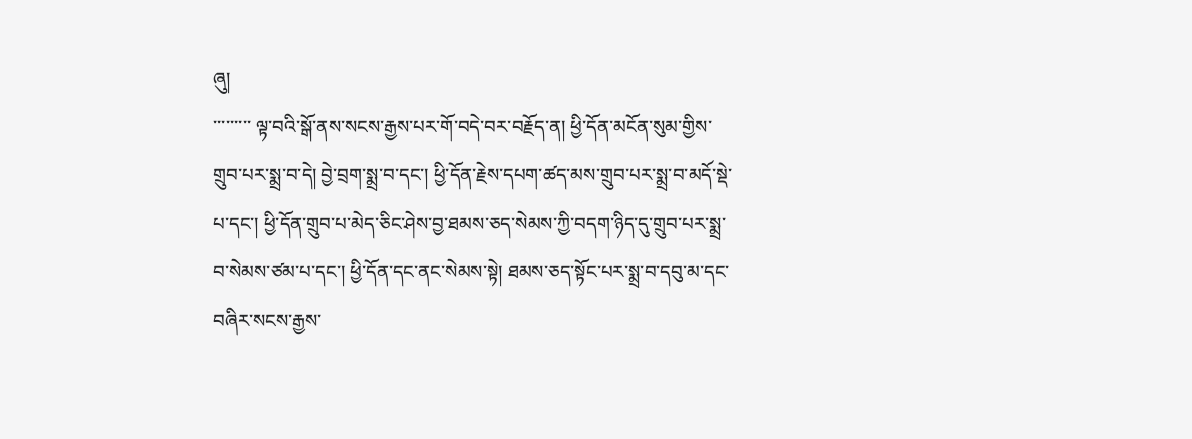ཞུ།
་་་་་་་་་ ལྟ་བའི་སྒོ་ནས་སངས་རྒྱས་པར་གོ་བདེ་བར་བརྗོད་ན། ཕྱི་དོན་མངོན་སུམ་གྱིས་གྲུབ་པར་སྨྲ་བ་དེ། བྱེ་བྲག་སྨྲ་བ་དང་། ཕྱི་དོན་རྗེས་དཔག་ཚད་མས་གྲུབ་པར་སྨྲ་བ་མདོ་སྡེ་པ་དང་། ཕྱི་དོན་གྲུབ་པ་མེད་ཅིང་ཤེས་བྱ་ཐམས་ཅད་སེམས་ཀྱི་བདག་ཉིད་དུ་གྲུབ་པར་སྨྲ་བ་སེམས་ཙམ་པ་དང་། ཕྱི་དོན་དང་ནང་སེམས་སྟེ། ཐམས་ཅད་སྟོང་པར་སྨྲ་བ་དབུ་མ་དང་བཞིར་སངས་རྒྱས་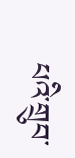པའི་གྲུབ་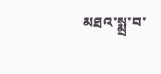མཐའ་སྨྲ་བ་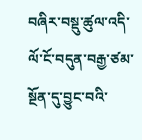བཞིར་བསྡུ་ཚུལ་འདི་ལོ་ངོ་བདུན་བརྒྱ་ཙམ་སྔོན་དུ་བྱུང་བའི་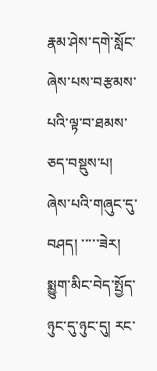རྣམ་ཤེས་དགེ་སློང་ཞེས་པས་བརྩམས་པའི་ལྟ་བ་ཐམས་ཅད་བསྡུས་པ། ཞེས་པའི་གཞུང་དུ་བཤད། ་་་་་ཟེར།
སྨྱུག་མིང་བེད་སྤྱོད་ཉུང་དུ་ཉུང་དུ། རང་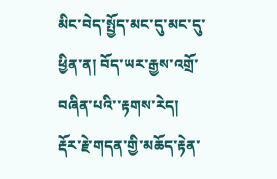མིང་བེད་སྤྱོད་མང་དུ་མང་དུ་ཕྱིན་ན། བོད་ཡར་རྒྱས་འགྲོ་བཞིན་པའི་་རྟགས་རེད།
རྡོར་རྗེ་གདན་གྱི་མཆོད་རྟེན་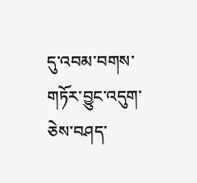དུ་འབམ་བགས་གཏོར་བྱུང་འདུག་ཅེས་བཤད་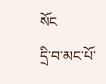སོང
དྲི་བ་མང་པོ་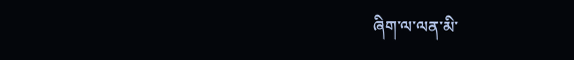ཞིག་ལ་ལན་མི་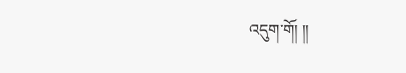འདུག་གོ། །།